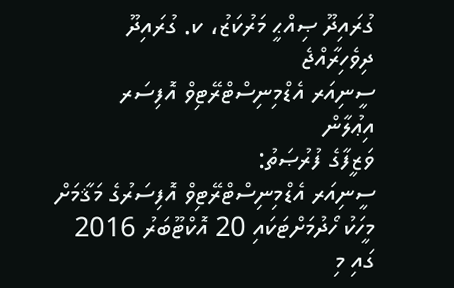ގުރައިދޫ ޞިއްޙީ މަރުކަޒު، ކ. ގުރައިދޫ
ދިވެހިރާއްޖެ
ސީނިއަރ އެޑްމިނިސްޓްރޭޓިވް އޮފިސަރ
އިޢުލާން
ވަޒީފާގެ ފުރުޞަތު:
ސީނިއަރ އެޑްމިނިސްޓްރޭޓިވް އޮފިސަރުގެ މަޤާމަށް މީހަކު ހޯދުމަށްޓަކައި 20 އޮކްޓޫބަރު 2016 ގައި މި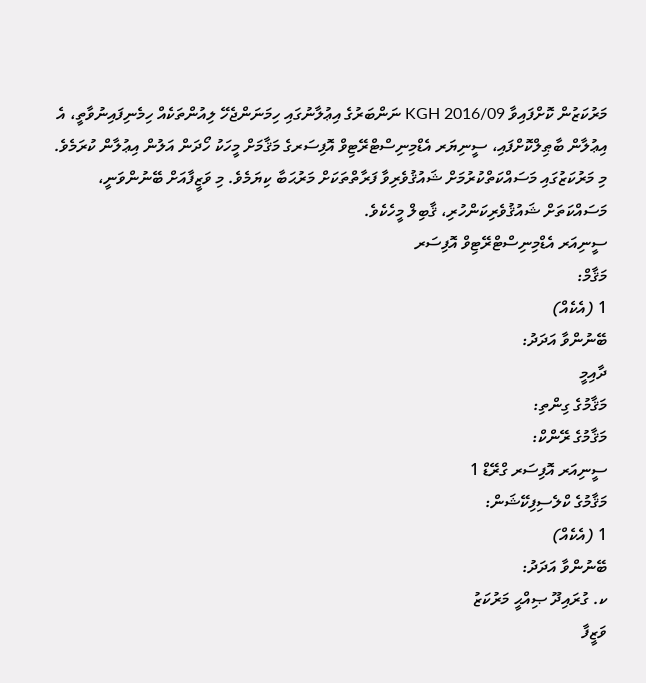މަރުކަޒުން ކޮށްފައިވާ KGH 2016/09 ނަންބަރުގެ އިޢުލާނުގައި ހިމަނަންޖެހޭ ލިއުންތަކެއް ހިމެނިފައިނުވާތީ، އެ އިޢުލާން ބާޠިލްކޮށްފައި، ސީނިޔަރ އެޑްމިނިސްޓްރޭޓިވް އޮފިސަރގެ މަޤާމަށް މީހަކު ހޯދަން އަލުން އިޢުލާން ކުރަމެވެ.
މި މަރުކަޒުގައި މަސައްކަތްކުރުމަށް ޝައުޤުވެރިވާ ފަރާތްތަކަށް މަރުޙަބާ ކިޔަމެވެ. މި ވަޒީފާއަށް ބޭނުންވަނީ، މަސައްކަތަށް ޝައުޤުވެރިކަންހުރި، ޤާބިލް މީހެކެވެ.
ސީނިއަރ އެޑްމިނިސްޓްރޭޓިވް އޮފިސަރ
މަޤާމް:
1 (އެކެއް)
ބޭނުންވާ އަދަދު:
ދާއިމީ
މަޤާމުގެ ގިންތި:
މަޤާމުގެ ރޭންކް:
ސީނިއަރ އޮފިސަރ ގްރޭޑް 1
މަޤާމުގެ ކްލެސިފިކޭޝަން:
1 (އެކެއް)
ބޭނުންވާ އަދަދު:
ކ. ގުރައިދޫ ޞިއްޙީ މަރުކަޒު
ވަޒީފާ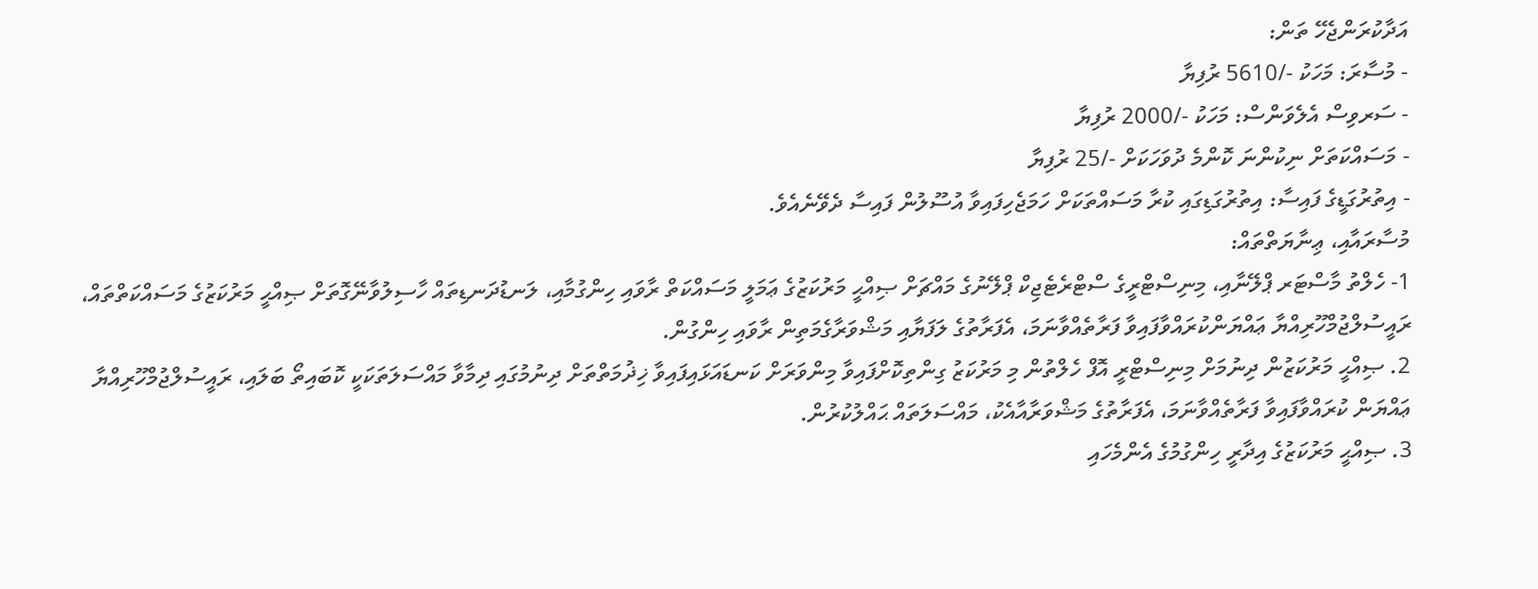އަދާކުރަންޖެހޭ ތަން:
- މުސާރަ: މަހަކު -/5610 ރުފިޔާ
- ސަރވިސް އެލެވަންސް: މަހަކު -/2000 ރުފިޔާ
- މަސައްކަތަށް ނިކުންނަ ކޮންމެ ދުވަހަކަށް -/25 ރުފިޔާ
- އިތުރުގަޑީގެ ފައިސާ: އިތުރުގަޑިގައި ކުރާ މަސައްތަކަށް ހަމަޖެހިފައިވާ އުސޫލުން ފައިސާ ދެވޭނެއެވެ.
މުސާރައާއި، ޢިނާޔަތްތައް:
1- ހެލްތު މާސްޓަރ ޕްލޭނާއި، މިނިސްޓްރީގެ ސްޓްރެޓެޖިކް ޕްލޭނުގެ މައްޗަށް ޞިއްޙީ މަރުކަޒުގެ ޢަމަލީ މަސައްކަތް ރާވައި ހިންގުމާއި، ލަނޑުދަނޑިތައް ހާސިލުވާނޭގޮތަށް ޞިއްޙީ މަރުކަޒުގެ މަސައްކަތްތައް، ރައީސުލްޖުމްހޫރިއްޔާ ޢައްޔަންކުރައްވާފައިވާ ފަރާތެއްވާނަމަ، އެފަރާތުގެ ލަފަޔާއި މަޝްވަރާގެމަތިން ރާވައި ހިންގުން.
2. ޞިއްޙީ މަރުކަޒުން ދިނުމަށް މިނިސްޓްރީ އޮފް ހެލްތުން މި މަރުކަޒު ގިންތިކޮށްފައިވާ މިންވަރަށް ކަނޑައަޅައިފައިވާ ޚިޛުމަތްތަށް ދިނުމުގައި ދިމާވާ މައްސަލަތަކަކީ ކޮބައިތޯ ބަލައި، ރައީސުލްޖުމްހޫރިއްޔާ ޢައްޔަން ކުރައްވާފައިވާ ފަރާތެއްވާނަމަ، އެފަރާތުގެ މަޝްވަރާއާއެކު، މައްސަލަތައް ޙައްލުކުރުން.
3. ޞިއްޙީ މަރުކަޒުގެ އިދާރީ ހިންގުމުގެ އެންމެހައި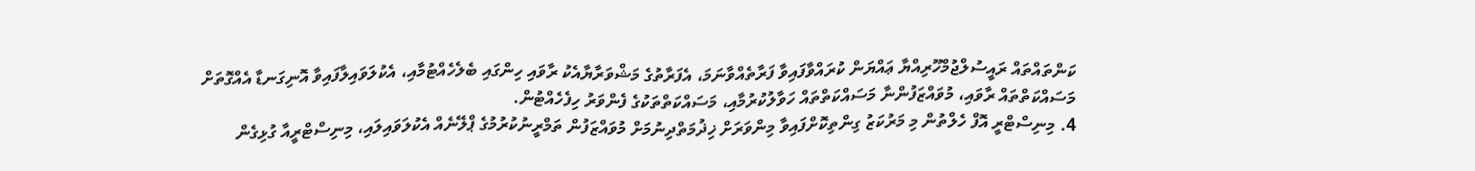ކަންތައްތައް ރައީސުލްޖުމްހޫރިއްޔާ ޢައްޔަން ކުރައްވާފައިވާ ފަރާތެއްވާނަމަ، އެފަރާތުގެ މަޝްވަރާޔާއެކު ރާވައި ހިންގައި ބެލެހެއްޓުމާއި، އެކުލަވައިލާފައިވާ އޮނިގަނޑާ އެއްގޮތަށް މަސައްކަތްތައް ރާވައި، މުވައްޒަފުންނާ މަސައްކަތްތައް ހަވާލުކުރުމާއި، މަސައްކަތްތަކުގެ ފެންވަރު ހިފެހެއްޓުން.
4. މިނިސްޓްރީ އޮފް ހެލްތުން މި މަރުކަޒު ގިންތިކޮށްފައިވާ މިންވަރަށް ޚިޛުމަތްދިނުމަށް މުވައްޒަފުން ތަމްރީނުކުރުމުގެ ޕްލޭނެއް އެކުލަވައިލައި، މިނިސްޓްރީއާ ގުޅިގެން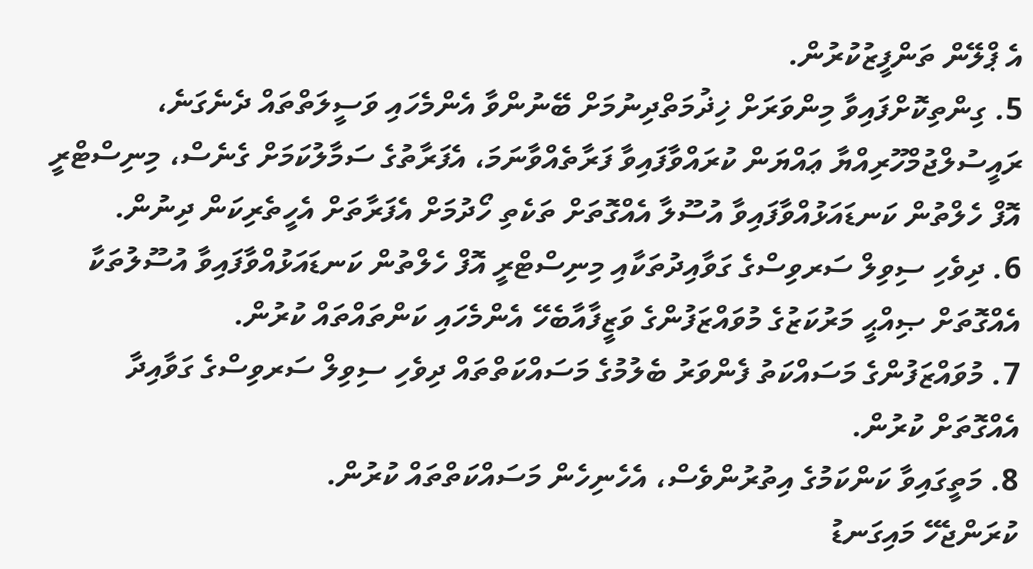އެ ޕްލޭން ތަންފީޒުކުރުން.
5. ގިންތިކޮށްފައިވާ މިންވަރަށް ޚިޛުމަތްދިނުމަށް ބޭނުންވާ އެންމެހައި ވަސީލަތްތައް ދެނެގަނެ، ރައީސުލްޖުމްހޫރިއްޔާ ޢައްޔަން ކުރައްވާފައިވާ ފަރާތެއްވާނަމަ، އެފަރާތުގެ ސަމާލުކަމަށް ގެނެސް، މިނިސްޓްރީ އޮފް ހެލްތުން ކަނޑައަޅުއްވާފައިވާ އުސޫލާ އެއްގޮތަށް ތަކެތި ހޯދުމަށް އެފަރާތަށް އެހީތެރިކަން ދިނުން.
6. ދިވެހި ސިވިލް ސަރވިސްގެ ގަވާއިދުތަކާއި މިނިސްޓްރީ އޮފް ހެލްތުން ކަނޑައަޅުއްވާފައިވާ އުސޫލުތަކާ އެއްގޮތަށް ޞިއްޙީ މަރުކަޒުގެ މުވައްޒަފުންގެ ވަޒީފާއާބެހޭ އެންމެހައި ކަންތައްތައް ކުރުން.
7. މުވައްޒަފުންގެ މަސައްކަތު ފެންވަރު ބެލުމުގެ މަސައްކަތްތައް ދިވެހި ސިވިލް ސަރވިސްގެ ގަވާއިދާ އެއްގޮތަށް ކުރުން.
8. މަތީގައިވާ ކަންކަމުގެ އިތުރުންވެސް، އެހެނިހެން މަސައްކަތްތައް ކުރުން.
ކުރަންޖެހޭ މައިގަނޑު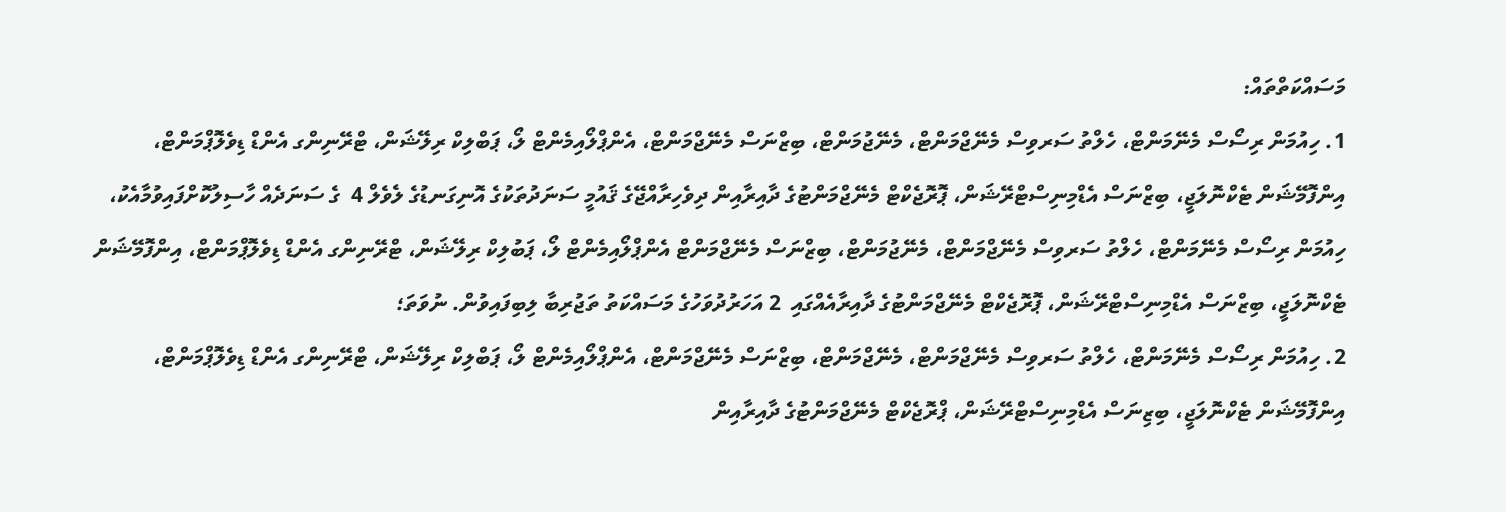މަސައްކަތްތައް:
1. ހިއުމަން ރިސޯސް މެނޭމަންޓް، ހެލްތު ސަރވިސް މެނޭޖްމަންޓް، މެނޭޖުމަންޓް، ބިޒްނަސް މެނޭޖްމަންޓް، އެންޕްލޯއިމެންޓް ލޯ، ޕަބްލިކް ރިލޭޝަން، ޓްރޭނިންގ އެންޑް ޑިވެލޮޕްމަންޓް، އިންފޮމޭޝަން ޓެކްނޮލަޖީ، ބިޒްނަސް އެޑްމިނިސްޓްރޭޝަން، ޕޮރޮޖެކްޓް މެނޭޖްމަންޓުގެ ދާއިރާއިން ދިވެހިރާއްޖޭގެ ޤައުމީ ސަނަދުތަކުގެ އޮނިގަނޑުގެ ލެވެލް 4  ގެ ސަނަދެއް ހާސިލުކޮށްފައިވުމާއެކު، ހިއުމަން ރިސޯސް މެނޭމަންޓް، ހެލްތު ސަރވިސް މެނޭޖްމަންޓް، މެނޭޖުމަންޓް، ބިޒްނަސް މެނޭޖްމަންޓް އެންޕްލޯއިމެންޓް ލޯ، ޕަބުލިކް ރިލޭޝަން، ޓްރޭނިންގ އެންޑް ޑިވެލޮޕްމަންޓް، އިންފޮމޭޝަން ޓެކްނޮލަޖީ، ބިޒްނަސް އެޑްމިނިސްޓްރޭޝަން، ޕޮރޮޖެކްޓް މެނޭޖްމަންޓުގެ ދާއިރާއެއްގައި  2 އަހަރުދުވަހުގެ މަސައްކަތު ތަޖުރިބާ ލިބިފައިވުން. ނުވަތަ؛
2. ހިއުމަން ރިސޯސް މެނޭމަންޓް، ހެލްތު ސަރވިސް މެނޭޖްމަންޓް، މެނޭޖްމަންޓް، ބިޒްނަސް މެނޭޖްމަންޓް، އެންޕްލޯއިމެންޓް ލޯ، ޕަބްލިކް ރިލޭޝަން، ޓްރޭނިންގ އެންޑް ޑިވެލޮޕްމަންޓް، އިންފޮމޭޝަން ޓެކްނޮލަޖީ، ބިޒިނަސް އެޑްމިނިސްޓްރޭޝަން، ޕްރޮޖެކްޓް މެނޭޖްމަންޓުގެ ދާއިރާއިން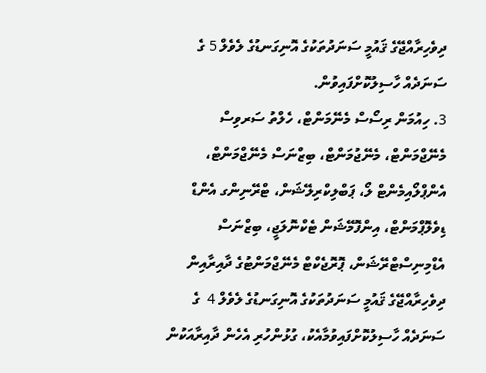ދިވެހިރާއްޖޭގެ ޤައުމީ ސަނަދުތަކުގެ އޮނިގަނޑުގެ ލެވެލް 5 ގެ ސަނަދެއް ހާސިލުކޮށްފައިވުން.
3. ހިއުމަން ރިސޯސް މެނޭމަންޓް، ހެލްތު ސަރވިސް މެނޭޖްމަންޓް، މެނޭޖުމަންޓް، ބިޒްނަސް މެނޭޖްމަންޓް، އެންޕްލޯއިމެންޓް ލޯ، ޕަބްލިކްރިލޭޝަން، ޓްރޭނިންގ އެންޑް ޑިވެލޮޕްމަންޓް، އިންފޮމޭޝަން ޓެކްނޮލަޖީ، ބިޒްނަސް އެޑްމިނިސްޓްރޭޝަން، ޕޮރޮޖެކްޓް މެނޭޖްމަންޓުގެ ދާއިރާއިން ދިވެހިރާއްޖޭގެ ޤައުމީ ސަނަދުތަކުގެ އޮނިގަނޑުގެ ލެވެލް 4  ގެ ސަނަދެއް ހާސިލުކޮށްފައިވުމާއެކު، ގުޅުންހުރި އެހެން ދާއިރާއަކުން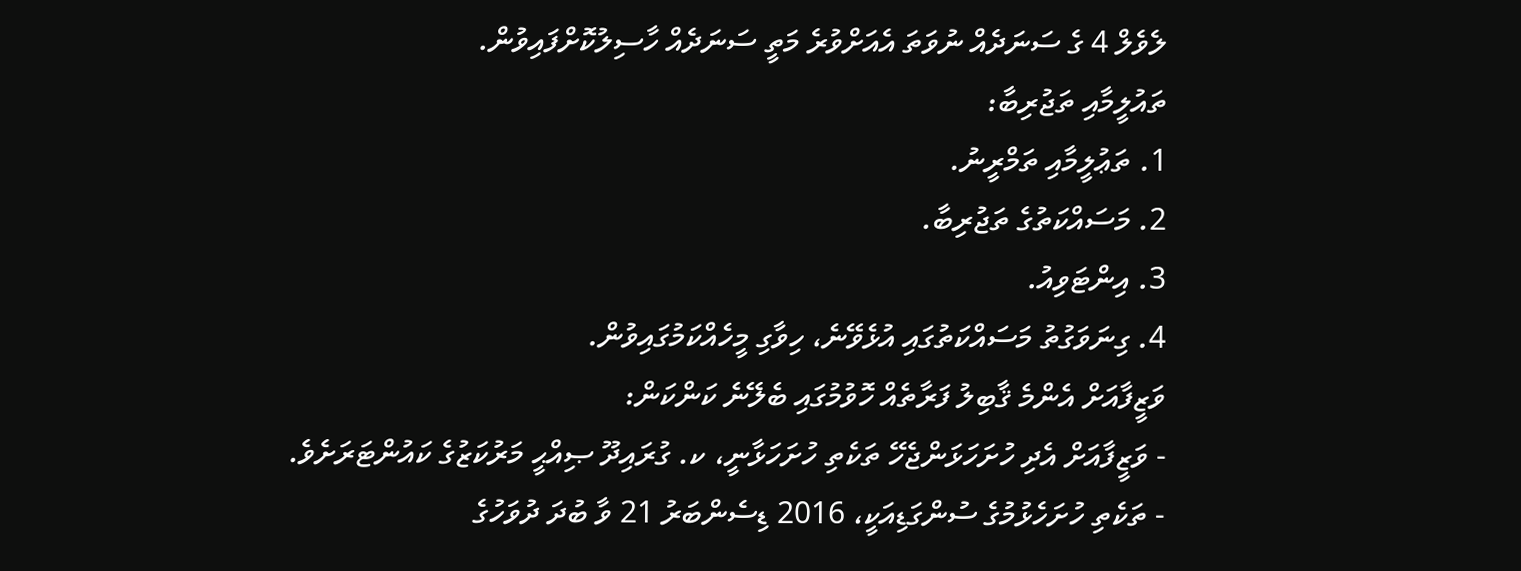ލެވެލް 4 ގެ ސަނަދެއް ނުވަތަ އެއަށްވުރެ މަތީ ސަނަދެއް ހާސިލުކޮށްފައިވުން.
ތައުލީމާއި ތަޖުރިބާ:
1. ތަޢުލީމާއި ތަމްރީނު.
2. މަސައްކަތުގެ ތަޖުރިބާ.
3. އިންޓަވިއު.
4. ގިނަވަގުތު މަސައްކަތުގައި އުޅެވޭނެ، ހިވާގި މީހެއްކަމުގައިވުން.
ވަޒީފާއަށް އެންމެ ޤާބިލު ފަރާތެއް ހޮވުމުގައި ބެލޭނެ ކަންކަން:
- ވަޒީފާއަށް އެދި ހުށަހަޅަންޖެހޭ ތަކެތި ހުށަހަޅާނީ، ކ. ގުރައިދޫ ޞިއްޙީ މަރުކަޒުގެ ކައުންޓަރަށެވެ.
- ތަކެތި ހުށަހެޅުމުގެ ސުންގަޑިއަކީ، 2016 ޑިސެންބަރު 21 ވާ ބުދަ ދުވަހުގެ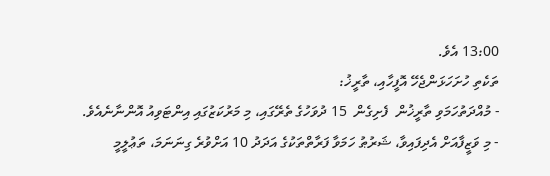13:00 އެވެ.
ތަކެތި ހުށަހަޅަންޖެހޭ އޮފީހާއި، ތާރީޚު:
- މުއްދަތުހަމަވި ތާރީޚުން  ފެށިގެން  15 ދުވަހުގެ ތެރޭގައި، މި މަރުކަޒުގައި އިންޓަވިއު އޮންނާނެއެވެ.
- މި ވަޒީފާއަށް އެދިފައިވާ، ޝަރުޠު ހަމަވާ ފަރާތްތަކުގެ އަދަދު 10 އަށްވުރެ ގިނަނަމަ، ތަޢުލީމީ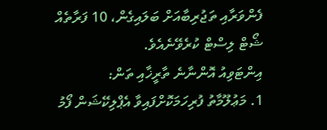ފެންވަރާއި ތަޖުރިބާއަށް ބަލައިގެން، 10 ފަރާތެއް  ޝޯޓް ލިސްޓް ކުރެވޭނެއެވެ.
އިންޓަވިއު އޮންނާނެ ތާރީޚާއި ތަން:
1. މަޢުލޫމާތު ފުރިހަމަކޮށްފައިވާ އެޕްލިކޭޝަން ފޯމު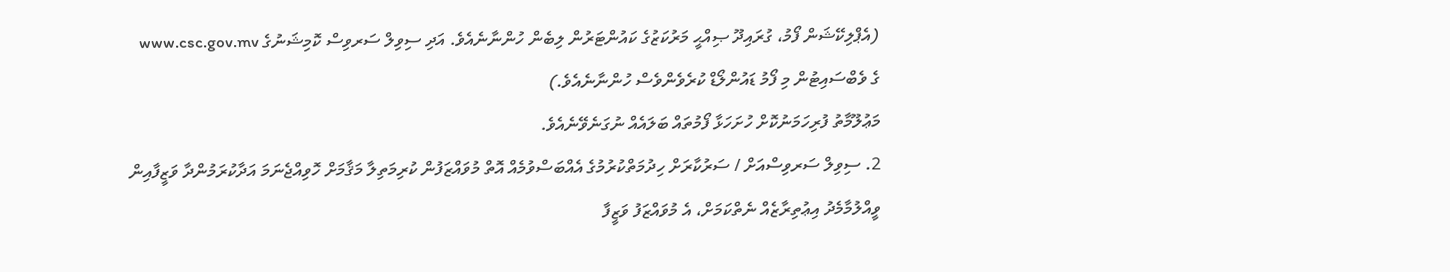(އެޕްލިކޭޝަން ފޯމު، ގުރައިދޫ ޞިއްޙީ މަރުކަޒުގެ ކައުންޓަރުން ލިބެން ހުންނާނެއެވެ. އަދި ސިވިލް ސަރވިސް ކޮމިޝަނުގެ www.csc.gov.mv ގެ ވެބްސައިޓުން މި ފޯމު ޑައުންލޯޑް ކުރެވެންވެސް ހުންނާނެއެވެ.)
މަޢުލޫމާތު ފުރިހަމަނުކޮށް ހުށަހަޅާ ފޯމުތައް ބަލައެއް ނުގަނެވޭނެއެވެ.
2. ސިވިލް ސަރވިސްއަށް / ސަރުކާރަށް ހިދުމަތްކުރުމުގެ އެއްބަސްވުމެއް އޮތް މުވައްޒަފުން ކުރިމަތިލާ މަޤާމަށް ހޮވިއްޖެނަމަ އަދާކުރަމުންދާ ވަޒީފާއިން ވީއްލުމާމެދު އިޢުތިރާޒެއް ނެތްކަމަށް، އެ މުވައްޒަފު ވަޒީފާ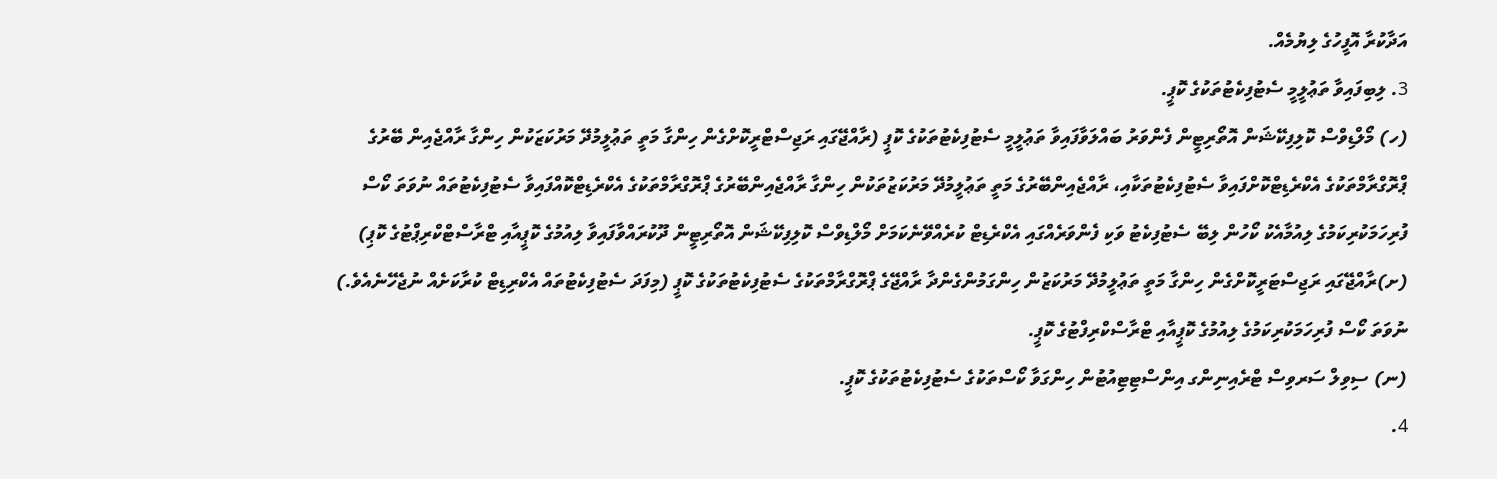އަދާކުރާ އޮފީހުގެ ލިޔުމެއް.
3. ލިބިފައިވާ ތަޢުލީމީ ސެޓުފިކެޓުތަކުގެ ކޮޕީ.
(ހ) މޯލްޑިވްސް ކޮލިފިކޭޝަން އޮތޯރިޓީން ފެންވަރު ބައްލަވާފައިވާ ތަޢުލީމީ ސެޓުފިކެޓުތަކުގެ ކޮޕީ (ރާއްޖޭގައި ރަޖިސްޓްރީކޮށްގެން ހިންގާ މަތީ ތަޢުލީމުދޭ މަރުކަޒަކުން ހިންގާ ރާއްޖެއިން ބޭރުގެ ޕްރޮގްރާމްތަކުގެ އެކްރެޑިޓްކޮށްފައިވާ ސެޓުފިކެޓުތަކާއި، ރާއްޖެއިންބޭރުގެ މަތީ ތަޢުލީމުދޭ މަރުކަޒުތަކުން ހިންގާ ރާއްޖެއިންބޭރުގެ ޕްރޮގްރާމްތަކުގެ އެކްރެޑިޓްކޮއްފައިވާ ސެޓުފިކެޓުތައް ނުވަތަ ކޯސް ފުރިހަމަކުރިކަމުގެ ލިއުމާއެކު ކޯހުން ލިބޭ ސެޓުފިކެޓު ވަކި ފެންވަރެއްގައި އެކްރެޑިޓް ކުރެއްވޭނެކަމަށް މޯލްޑިވްސް ކޮލިފިކޭޝަން އޮތޯރިޓީން ދޫކުރައްވާފައިވާ ލިއުމުގެ ކޮޕީއާއި ޓްރާސްޓްކްރިޕްޓުގެ ކޮޕި)
(ށ)ރާއްޖޭގައި ރަޖިސްޓަރީކޮށްގެން ހިންގާ މަތީ ތަޢުލީމުދޭ މަރުކަޒުން ހިންގަމުންގެންދާ ރާއްޖޭގެ ޕްރޮގްރާމްތަކުގެ ސެޓުފިކެޓުތަކުގެ ކޮޕީ (މިފަދަ ސެޓުފިކެޓުތައް އެކްރިޑިޓް ކުރާކަށެއް ނުޖެހޭނެއެވެ.) ނުވަތަ ކޯސް ފުރިހަމަކުރިކަމުގެ ލިއުމުގެ ކޮޕީއާއި ޓްރާސްކްރިފްޓުގެ ކޮޕީ.
(ނ) ސިވިލް ސަރވިސް ޓްރެއިނިންގ އިންސްޓިޓިއުޓުން ހިންގަވާ ކޯސްތަކުގެ ސެޓުފިކެޓުތަކުގެ ކޮޕީ.
4.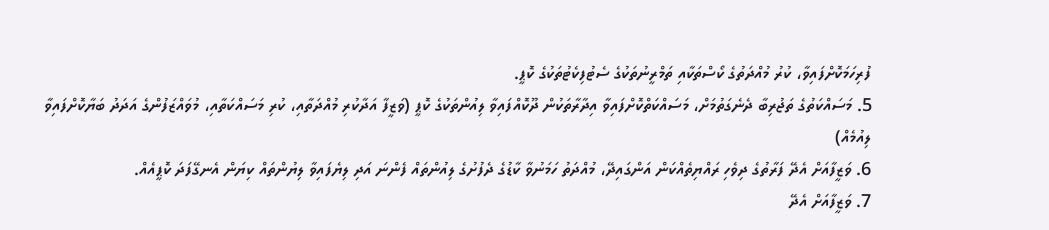ފުރިހަމަކޮށްފައިވާ، ކުރު މުއްދަތުގެ ކޯސްތަކާއި ތަމްރީނުތަކުގެ ސެޓުފިކެޓުތަކުގެ ކޮޕީ.
5. މަސައްކަތުގެ ތަޖުރިބާ ދެނެގަތުމަށް، މަސައްކަތްކޮށްފައިވާ އިދާރާތަކުން ދޫކޮއްފައިވާ ލިއުންތަކުގެ ކޮޕީ (ވަޒީފާ އަދާކުރި މުއްދަތާއި، ކުރި މަސައްކަތާއި، މުވައްޒަފުންގެ އަދަދު ބަޔާކޮށްފައިވާ ލިއުމެއް)
6. ވަޒީފާއަށް އެދޭ ފަރާތުގެ ދިވެހި ރައްޔިތެއްކަން އަންގައިދޭ، މުއްދަތު ހަމަނުވާ ކާޑުގެ ދެފުށުގެ ލިއުންތައް ފެންނަ އަދި ލިޔެފައިވާ ލިޔުންތައް ކިޔަން އެނގޭފަދަ ކޮޕީއެއް.
7. ވަޒީފާއަށް އެދޭ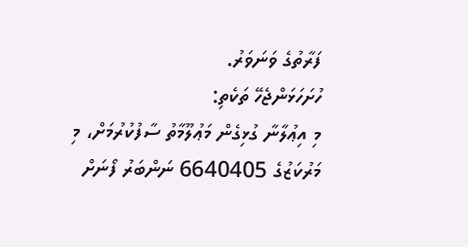ފަރާތުގެ ވަނަވަރު.
ހުށަހަޅަންޖެހޭ ތަކެތި:
މި އިޢުލާނާ ގުޅިގެން މަޢުލޫމާތު ސާފުކުރުމަށް، މި މަރުކަޒުގެ 6640405 ނަންބަރު ފޯނަށް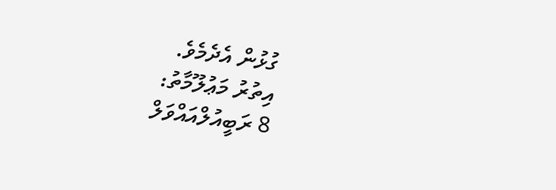ގުޅުން އެދެމެވެ.
އިތުރު މަޢުލޫމާތު:
8 ރަބީއުލްއައްވަލް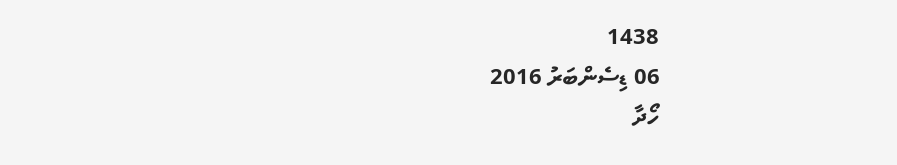1438
06 ޑިސެންބަރު 2016
ހޯދާ